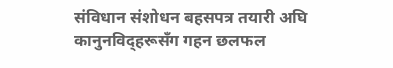संविधान संशोधन बहसपत्र तयारी अघि कानुनविद्हरूसँग गहन छलफल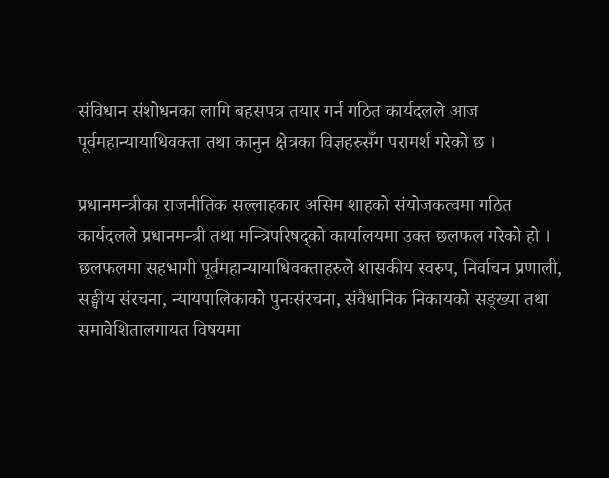संविधान संशोधनका लागि बहसपत्र तयार गर्न गठित कार्यदलले आज पूर्वमहान्यायाधिवक्ता तथा कानुन क्षेत्रका विज्ञहरुसँग परामर्श गरेको छ ।

प्रधानमन्त्रीका राजनीतिक सल्लाहकार असिम शाहको संयोजकत्वमा गठित कार्यदलले प्रधानमन्त्री तथा मन्त्रिपरिषद्को कार्यालयमा उक्त छलफल गरेको हो । छलफलमा सहभागी पूर्वमहान्यायाधिवक्ताहरुले शासकीय स्वरुप, निर्वाचन प्रणाली, सङ्घीय संरचना, न्यायपालिकाको पुनःसंरचना, संवैधानिक निकायको सङ्ख्या तथा समावेशितालगायत विषयमा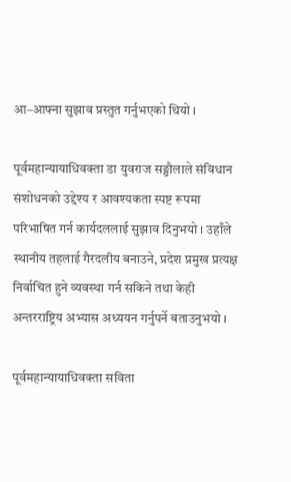आ–आफ्ना सुझाव प्रस्तुत गर्नुभएको थियो ।

पूर्वमहान्यायाधिवक्ता डा युवराज सङ्ग्रौलाले संविधान संशोधनको उद्देश्य र आवश्यकता स्पष्ट रूपमा परिभाषित गर्न कार्यदललाई सुझाव दिनुभयो । उहाँले स्थानीय तहलाई गैरदलीय बनाउने, प्रदेश प्रमुख प्रत्यक्ष निर्वाचित हुने व्यवस्था गर्न सकिने तथा केही अन्तरराष्ट्रिय अभ्यास अध्ययन गर्नुपर्ने बताउनुभयो ।

पूर्वमहान्यायाधिवक्ता सविता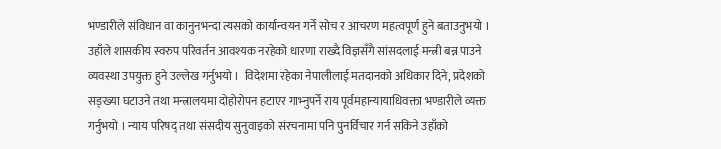भण्डारीले संविधान वा कानुनभन्दा त्यसको कार्यान्वयन गर्ने सोच र आचरण महत्वपूर्ण हुने बताउनुभयो । उहाँले शासकीय स्वरुप परिवर्तन आवश्यक नरहेको धारणा राख्दै विज्ञसँगै सांसदलाई मन्त्री बन्न पाउने व्यवस्था उपयुक्त हुने उल्लेख गर्नुभयो ।  विदेशमा रहेका नेपालीलाई मतदानको अधिकार दिने, प्रदेशको सङ्ख्या घटाउने तथा मन्त्रालयमा दोहोरोपन हटाएर गाभ्नुपर्ने राय पूर्वमहान्यायाधिवक्ता भण्डारीले व्यक्त गर्नुभयो । न्याय परिषद् तथा संसदीय सुनुवाइको संरचनामा पनि पुनर्विचार गर्न सकिने उहाँको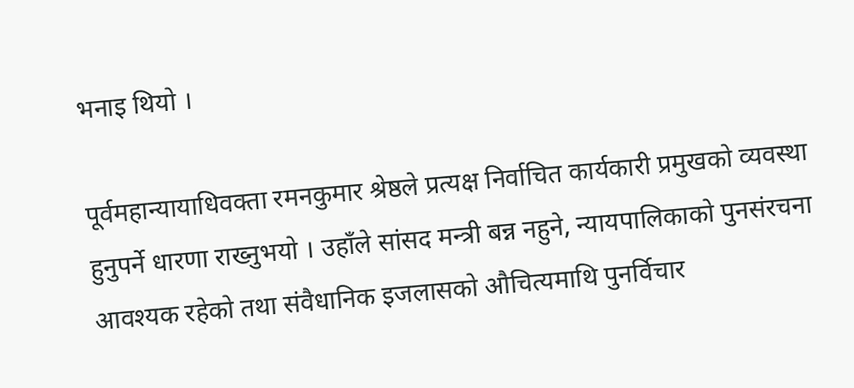भनाइ थियो ।

पूर्वमहान्यायाधिवक्ता रमनकुमार श्रेष्ठले प्रत्यक्ष निर्वाचित कार्यकारी प्रमुखको व्यवस्था हुनुपर्ने धारणा राख्नुभयो । उहाँले सांसद मन्त्री बन्न नहुने, न्यायपालिकाको पुनसंरचना आवश्यक रहेको तथा संवैधानिक इजलासको औचित्यमाथि पुनर्विचार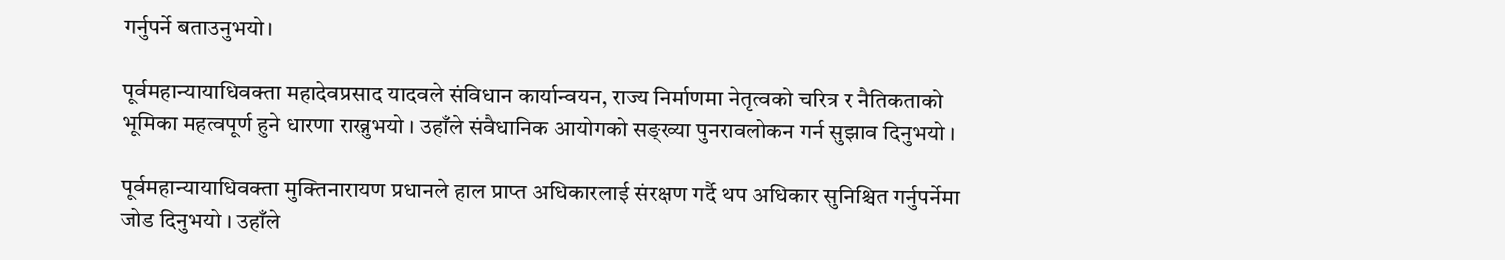गर्नुपर्ने बताउनुभयो।

पूर्वमहान्यायाधिवक्ता महादेवप्रसाद यादवले संविधान कार्यान्वयन, राज्य निर्माणमा नेतृत्वको चरित्र र नैतिकताको भूमिका महत्वपूर्ण हुने धारणा राख्नुभयो । उहाँले संवैधानिक आयोगको सङ्ख्या पुनरावलोकन गर्न सुझाव दिनुभयो ।

पूर्वमहान्यायाधिवक्ता मुक्तिनारायण प्रधानले हाल प्राप्त अधिकारलाई संरक्षण गर्दै थप अधिकार सुनिश्चित गर्नुपर्नेमा जोड दिनुभयो । उहाँले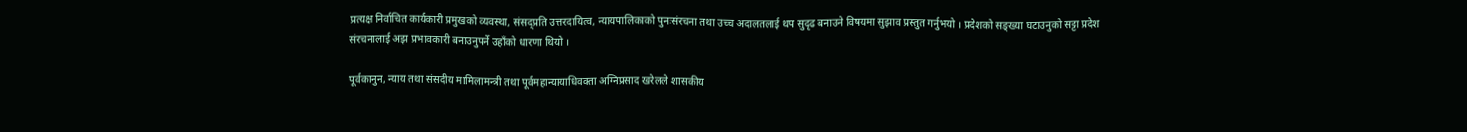प्रत्यक्ष निर्वाचित कार्यकारी प्रमुखको व्यवस्था, संसद्प्रति उत्तरदायित्व, न्यायपालिकाको पुनःसंरचना तथा उच्च अदालतलाई थप सुदृढ बनाउने विषयमा सुझाव प्रस्तुत गर्नुभयो । प्रदेशको सङ्ख्या घटाउनुको सट्टा प्रदेश संरचनालाई अझ प्रभावकारी बनाउनुपर्ने उहाँको धारणा थियो ।

पूर्वकानुन, न्याय तथा संसदीय मामिलामन्त्री तथा पूर्वमहान्यायाधिवक्ता अग्निप्रसाद खरेलले शासकीय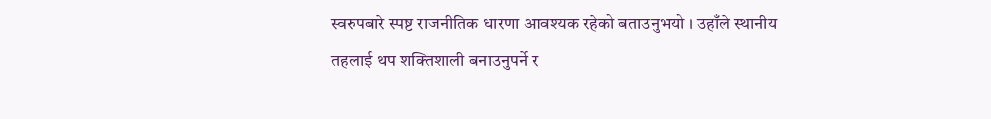स्वरुपबारे स्पष्ट राजनीतिक धारणा आवश्यक रहेको बताउनुभयो । उहाँले स्थानीय तहलाई थप शक्तिशाली बनाउनुपर्ने र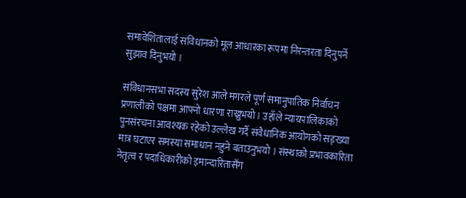समावेशितालाई संविधानको मूल आधारका रूपमा निरन्तरता दिनुपर्ने सुझाव दिनुभयो ।

संविधानसभा सदस्य सुरेश आले मगरले पूर्ण समानुपातिक निर्वाचन प्रणालीको पक्षमा आफ्नो धारणा राख्नुभयो । उहाँले न्यायपालिकाको पुनसंरचना आवश्यक रहेको उल्लेख गर्दै संवैधानिक आयोगको सङ्ख्या मात्र घटाएर समस्या समाधान नहुने बताउनुभयो । संस्थाको प्रभावकारिता नेतृत्व र पदाधिकारीको इमान्दारितासँग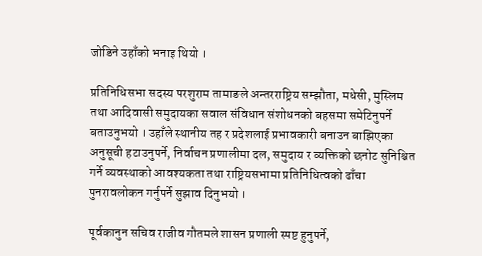जोडिने उहाँको भनाइ थियो ।

प्रतिनिधिसभा सदस्य परशुराम तामाङले अन्तरराष्ट्रिय सम्झौता, मधेसी, मुस्लिम तथा आदिवासी समुदायका सवाल संविधान संशोधनको बहसमा समेटिनुपर्ने बताउनुभयो । उहाँले स्थानीय तह र प्रदेशलाई प्रभावकारी बनाउन बाझिएका अनुसूची हटाउनुपर्ने, निर्वाचन प्रणालीमा दल, समुदाय र व्यक्तिको छनोट सुनिश्चित गर्ने व्यवस्थाको आवश्यकता तथा राष्ट्रियसभामा प्रतिनिधित्वको ढाँचा पुनरावलोकन गर्नुपर्ने सुझाव दिनुभयो ।

पूर्वकानुन सचिव राजीव गौतमले शासन प्रणाली स्पष्ट हुनुपर्ने,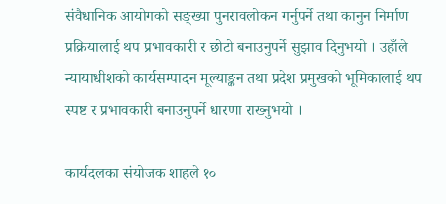संवैधानिक आयोगको सङ्ख्या पुनरावलोकन गर्नुपर्ने तथा कानुन निर्माण प्रक्रियालाई थप प्रभावकारी र छोटो बनाउनुपर्ने सुझाव दिनुभयो । उहाँले न्यायाधीशको कार्यसम्पादन मूल्याङ्कन तथा प्रदेश प्रमुखको भूमिकालाई थप स्पष्ट र प्रभावकारी बनाउनुपर्ने धारणा राख्नुभयो ।

कार्यदलका संयोजक शाहले १०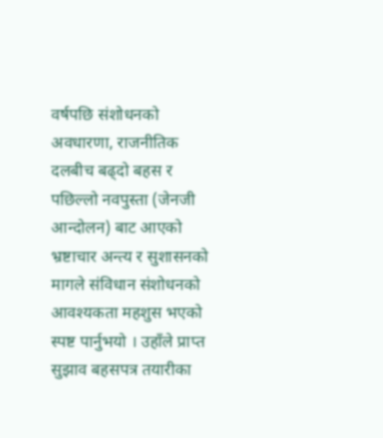वर्षपछि संशोधनको अवधारणा, राजनीतिक दलबीच बढ्दो बहस र पछिल्लो नवपुस्ता (जेनजी आन्दोलन) बाट आएको भ्रष्टाचार अन्त्य र सुशासनको मागले संविधान संशोधनको आवश्यकता महशुस भएको स्पष्ट पार्नुभयो । उहाँले प्राप्त सुझाव बहसपत्र तयारीका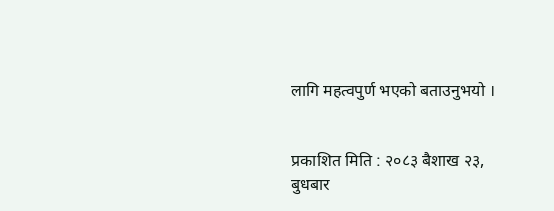लागि महत्वपुर्ण भएको बताउनुभयो ।


प्रकाशित मिति : २०८३ बैशाख २३, बुधबार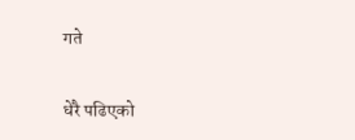गते

धेरै पढिएको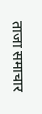ताजा समाचार